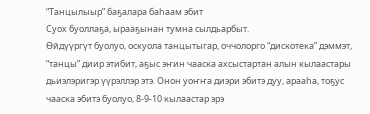“Танцылыыр” баҕалара баһаам эбит
Суох буоллаҕа, ырааҕынан тумна сылдьарбыт.
Өйдүүргүт буолуо, оскуола танцытыгар, оччолорго “дискотека” дэммэт, “танцы” диир этибит, аҕыс эҥин чааска ахсыстартан алын кылаастары дьиэлэригэр үүрэллэр этэ. Онон уоҥҥа диэри эбитэ дуу, арааһа, тоҕус чааска эбитэ буолуо, 8-9-10 кылаастар эрэ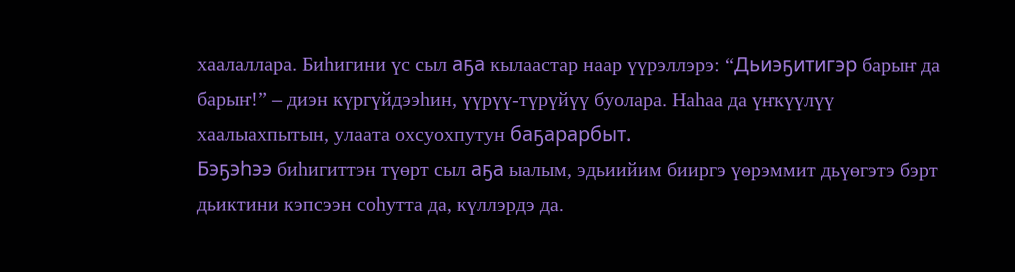хаалаллара. Биһигини үс сыл аҕа кылаастар наар үүрэллэрэ: “Дьиэҕитигэр барыҥ да барыҥ!” – диэн күргүйдээһин, үүрүү-түрүйүү буолара. Наһаа да үҥкүүлүү хаалыахпытын, улаата охсуохпутун баҕарарбыт.
Бэҕэһээ биһигиттэн түөрт сыл аҕа ыалым, эдьиийим бииргэ үөрэммит дьүөгэтэ бэрт дьиктини кэпсээн соһутта да, күллэрдэ да.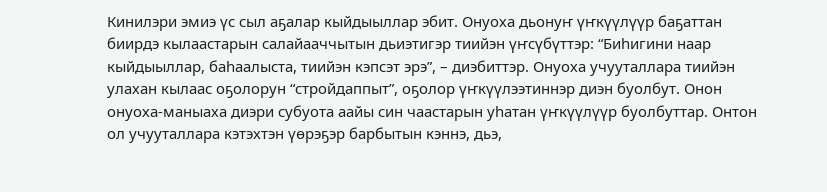Кинилэри эмиэ үс сыл аҕалар кыйдыыллар эбит. Онуоха дьонуҥ үҥкүүлүүр баҕаттан биирдэ кылаастарын салайааччытын дьиэтигэр тиийэн үҥсүбүттэр: “Биһигини наар кыйдыыллар, баһаалыста, тиийэн кэпсэт эрэ”, – диэбиттэр. Онуоха учууталлара тиийэн улахан кылаас оҕолорун “стройдаппыт”, оҕолор үҥкүүлээтиннэр диэн буолбут. Онон онуоха-маныаха диэри субуота аайы син чаастарын уһатан үҥкүүлүүр буолбуттар. Онтон ол учууталлара кэтэхтэн үөрэҕэр барбытын кэннэ, дьэ,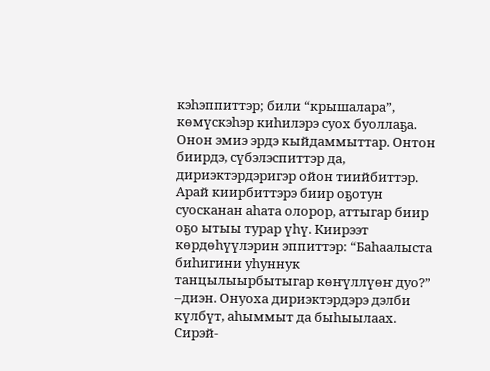кэһэппиттэр; били “крышалара”, көмүскэһэр киһилэрэ суох буоллаҕа. Онон эмиэ эрдэ кыйдаммыттар. Онтон биирдэ, сүбэлэспиттэр да, дириэктэрдэригэр ойон тиийбиттэр. Арай киирбиттэрэ биир оҕотун суосканан аһата олорор, аттыгар биир оҕо ытыы турар үһү. Киирээт көрдөһүүлэрин эппиттэр: “Баһаалыста биһигини уһуннук танцылыырбытыгар көҥүллүөҥ дуо?” –диэн. Онуоха дириэктэрдэрэ дэлби күлбүт, аһыммыт да быһыылаах. Сирэй-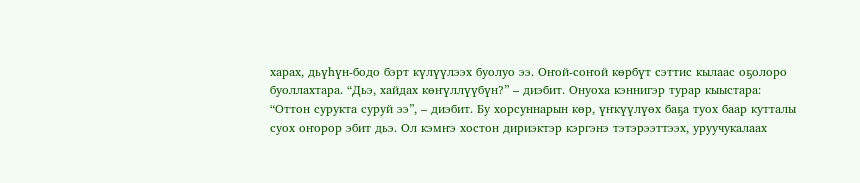харах, дьүһүн-бодо бэрт күлүүлээх буолуо ээ. Оҥой-соҥой көрбүт сэттис кылаас оҕолоро буоллахтара. “Дьэ, хайдах көҥүллүүбүн?” – диэбит. Онуоха кэннигэр турар кыыстара: “Оттон сурукта суруй ээ”, – диэбит. Бу хорсуннарын көр, үҥкүүлүөх баҕа туох баар кутталы суох оҥорор эбит дьэ. Ол кэмҥэ хостон дириэктэр кэргэнэ тэтэрээттээх, уруучукалаах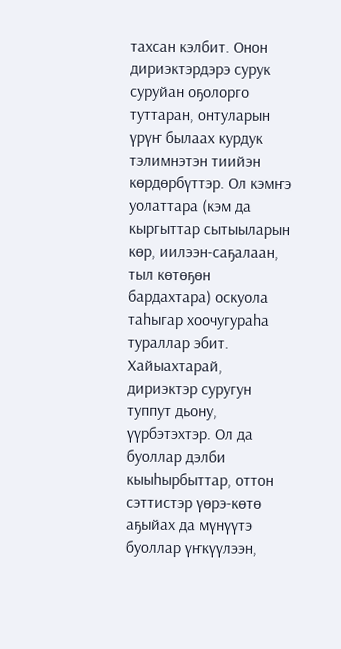тахсан кэлбит. Онон дириэктэрдэрэ сурук суруйан оҕолорго туттаран, онтуларын үрүҥ былаах курдук тэлимнэтэн тиийэн көрдөрбүттэр. Ол кэмҥэ уолаттара (кэм да кыргыттар сытыыларын көр, иилээн-саҕалаан, тыл көтөҕөн бардахтара) оскуола таһыгар хоочугураһа тураллар эбит. Хайыахтарай, дириэктэр суругун туппут дьону, үүрбэтэхтэр. Ол да буоллар дэлби кыыһырбыттар, оттон сэттистэр үөрэ-көтө аҕыйах да мүнүүтэ буоллар үҥкүүлээн,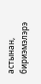астынан, бириэмэлэрэ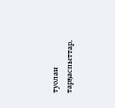туолан тарҕаспыттар.